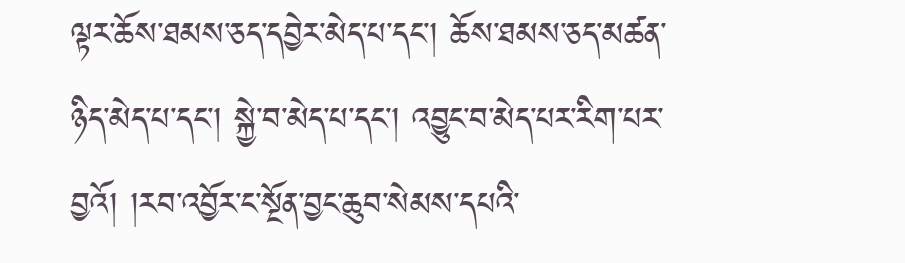ལྟར་ཆོས་ཐམས་ཅད་དབྱེར་མེད་པ་དང་། ཆོས་ཐམས་ཅད་མཚན་ཉིད་མེད་པ་དང་། སྐྱེ་བ་མེད་པ་དང་། འབྱུང་བ་མེད་པར་རིག་པར་བྱའོ། །རབ་འབྱོར་ང་སྔོན་བྱང་ཆུབ་སེམས་དཔའི་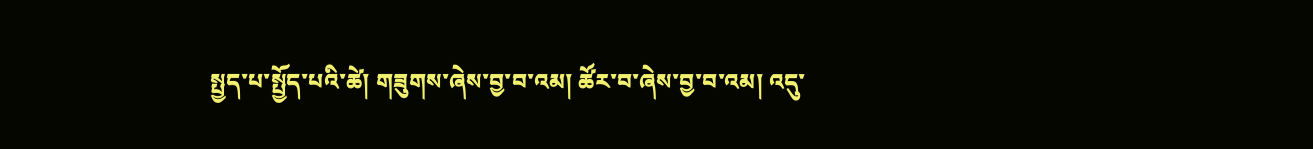སྤྱད་པ་སྤྱོད་པའི་ཚེ། གཟུགས་ཞེས་བྱ་བ་འམ། ཚོར་བ་ཞེས་བྱ་བ་འམ། འདུ་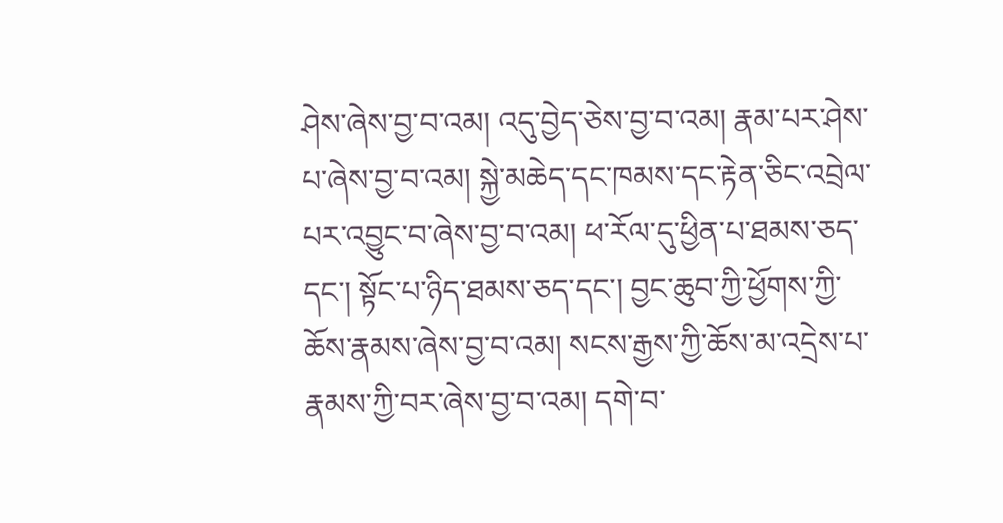ཤེས་ཞེས་བྱ་བ་འམ། འདུ་བྱེད་ཅེས་བྱ་བ་འམ། རྣམ་པར་ཤེས་པ་ཞེས་བྱ་བ་འམ། སྐྱེ་མཆེད་དང་ཁམས་དང་རྟེན་ཅིང་འབྲེལ་པར་འབྱུང་བ་ཞེས་བྱ་བ་འམ། ཕ་རོལ་དུ་ཕྱིན་པ་ཐམས་ཅད་དང་། སྟོང་པ་ཉིད་ཐམས་ཅད་དང་། བྱང་ཆུབ་ཀྱི་ཕྱོགས་ཀྱི་ཆོས་རྣམས་ཞེས་བྱ་བ་འམ། སངས་རྒྱས་ཀྱི་ཆོས་མ་འདྲེས་པ་རྣམས་ཀྱི་བར་ཞེས་བྱ་བ་འམ། དགེ་བ་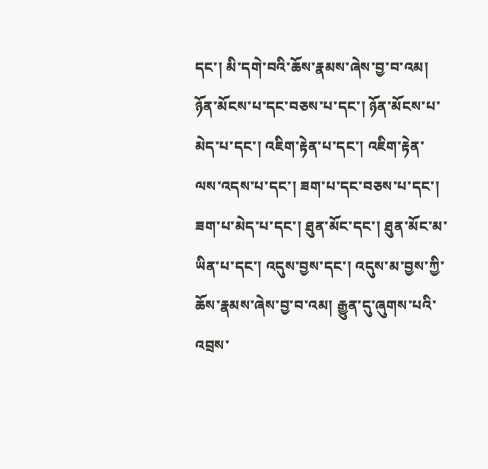དང་། མི་དགེ་བའི་ཆོས་རྣམས་ཞེས་བྱ་བ་འམ། ཉོན་མོངས་པ་དང་བཅས་པ་དང་། ཉོན་མོངས་པ་མེད་པ་དང་། འཇིག་རྟེན་པ་དང་། འཇིག་རྟེན་ལས་འདས་པ་དང་། ཟག་པ་དང་བཅས་པ་དང་། ཟག་པ་མེད་པ་དང་། ཐུན་མོང་དང་། ཐུན་མོང་མ་ཡིན་པ་དང་། འདུས་བྱས་དང་། འདུས་མ་བྱས་ཀྱི་ཆོས་རྣམས་ཞེས་བྱ་བ་འམ། རྒྱུན་དུ་ཞུགས་པའི་འབྲས་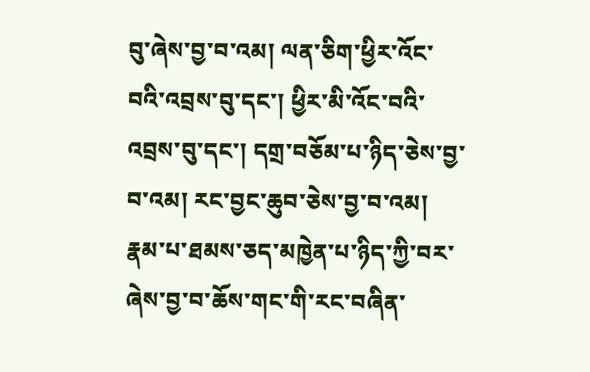བུ་ཞེས་བྱ་བ་འམ། ལན་ཅིག་ཕྱིར་འོང་བའི་འབྲས་བུ་དང་། ཕྱིར་མི་འོང་བའི་འབྲས་བུ་དང་། དགྲ་བཅོམ་པ་ཉིད་ཅེས་བྱ་བ་འམ། རང་བྱང་ཆུབ་ཅེས་བྱ་བ་འམ། རྣམ་པ་ཐམས་ཅད་མཁྱེན་པ་ཉིད་ཀྱི་བར་ཞེས་བྱ་བ་ཆོས་གང་གི་རང་བཞིན་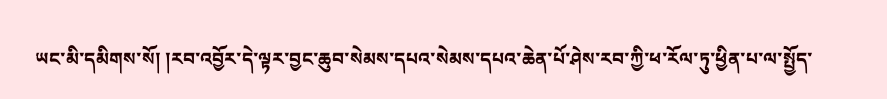ཡང་མི་དམིགས་སོ། །རབ་འབྱོར་དེ་ལྟར་བྱང་ཆུབ་སེམས་དཔའ་སེམས་དཔའ་ཆེན་པོ་ཤེས་རབ་ཀྱི་ཕ་རོལ་ཏུ་ཕྱིན་པ་ལ་སྤྱོད་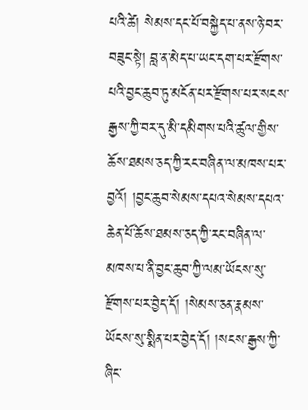པའི་ཚེ། སེམས་དང་པོ་བསྐྱེད་པ་ནས་ཉེ་བར་བཟུང་སྟེ། བླ་ན་མེད་པ་ཡང་དག་པར་རྫོགས་པའི་བྱང་ཆུབ་ཏུ་མངོན་པར་རྫོགས་པར་སངས་རྒྱས་ཀྱི་བར་དུ་མི་དམིགས་པའི་ཚུལ་གྱིས་ཆོས་ཐམས་ཅད་ཀྱི་རང་བཞིན་ལ་མཁས་པར་བྱའོ། །བྱང་ཆུབ་སེམས་དཔའ་སེམས་དཔའ་ཆེན་པོ་ཆོས་ཐམས་ཅད་ཀྱི་རང་བཞིན་ལ་མཁས་པ་ནི་བྱང་ཆུབ་ཀྱི་ལམ་ཡོངས་སུ་རྫོགས་པར་བྱེད་དོ། །སེམས་ཅན་རྣམས་ཡོངས་སུ་སྨིན་པར་བྱེད་དོ། །སངས་རྒྱས་ཀྱི་ཞིང་